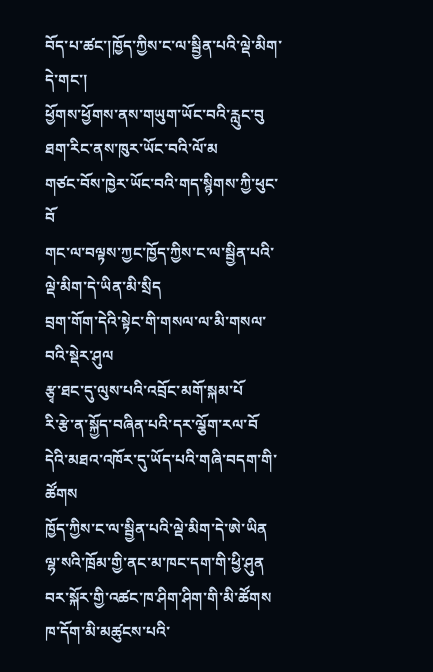བོད་པ་ཚང་།ཁྱོད་ཀྱིས་ང་ལ་སྦྱིན་པའི་ལྡེ་མིག་དེ་གང་།
ཕྱོགས་ཕྱོགས་ནས་གཡུག་ཡོང་བའི་རླུང་བུ
ཐག་རིང་ནས་ཁུར་ཡོང་བའི་ལོ་མ
གཙང་བོས་ཁྱེར་ཡོང་བའི་གད་སྙིགས་ཀྱི་ཕུང་བོ
གང་ལ་བལྟས་ཀྱང་ཁྱོད་ཀྱིས་ང་ལ་སྦྱིན་པའི་ལྡེ་མིག་དེ་ཡིན་མི་སྲིད
བྲག་གོག་དེའི་སྟེང་གི་གསལ་ལ་མི་གསལ་བའི་སྡེར་ཤུལ
རྩྭ་ཐང་དུ་ལུས་པའི་འབྲོང་མགོ་སྐམ་པོ
རི་རྩེ་ན་སྐྱོད་བཞིན་པའི་དར་ལྕོག་རལ་བོ
དེའི་མཐའ་འཁོར་དུ་ཡོད་པའི་གཞི་བདག་གི་ཚོགས
ཁྱོད་ཀྱིས་ང་ལ་སྦྱིན་པའི་ལྡེ་མིག་དེ་ཨེ་ཡིན
ལྷ་སའི་ཁྲོམ་གྱི་ནང་མ་ཁང་དག་གི་ཕྱི་ཤུན
བར་སྐོར་གྱི་འཚང་ཁ་ཤིག་ཤིག་གི་མི་ཚོགས
ཁ་དོག་མི་མཚུངས་པའི་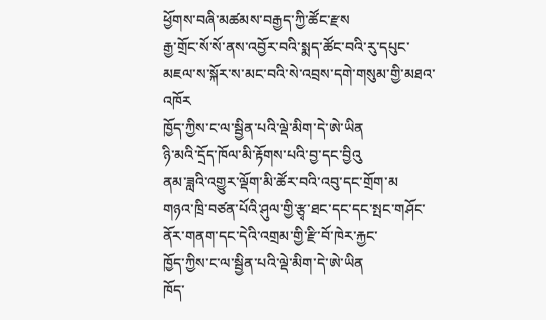ཕྱོགས་བཞི་མཚམས་བརྒྱད་ཀྱི་ཚོང་རྫས
རྒྱ་གྲོང་སོ་སོ་ནས་འབྱོར་བའི་སྨད་ཚོང་བའི་རུ་དཔུང་
མཇལ་ས་སྐོར་ས་མང་བའི་སེ་འབྲས་དགེ་གསུམ་གྱི་མཐའ་འཁོར
ཁྱོད་ཀྱིས་ང་ལ་སྦྱིན་པའི་ལྡེ་མིག་དེ་ཨེ་ཡིན
ཉི་མའི་དྲོད་ཁོལ་མི་རྟོགས་པའི་བྱ་དང་བྱིའུ
ནམ་ཟླའི་འགྱུར་ལྡོག་མི་ཚོར་བའི་འབུ་དང་གྲོག་མ
གཉའ་ཁྲི་བཙན་པོའི་ཤུལ་གྱི་རྩྭ་ཐང་དང་དང་སྤང་གཤོང་
ནོར་གནག་དང་དེའི་འགྲམ་གྱི་རྫི་བོ་ཁེར་རྐྱང་
ཁྱོད་ཀྱིས་ང་ལ་སྦྱིན་པའི་ལྡེ་མིག་དེ་ཨེ་ཡིན
ཁོད་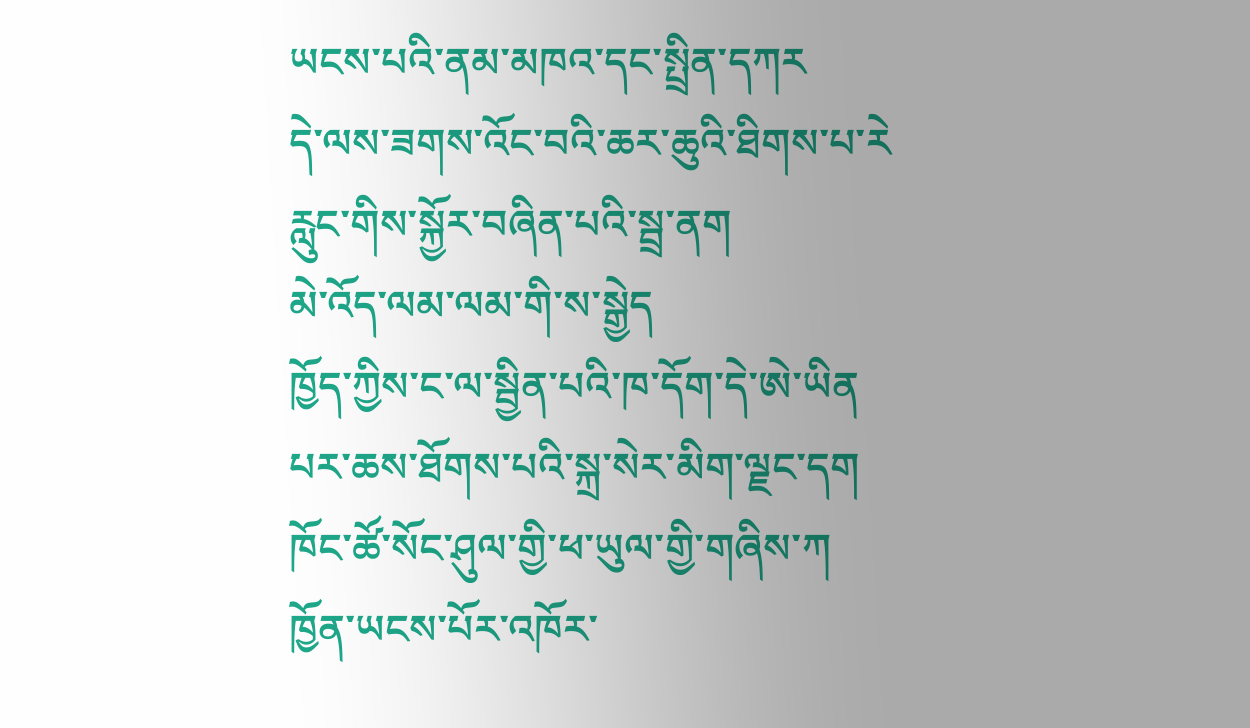ཡངས་པའི་ནམ་མཁའ་དང་སྤྲིན་དཀར
དེ་ལས་ཟགས་འོང་བའི་ཆར་ཆུའི་ཐིགས་པ་རེ
རླུང་གིས་སྐྱོར་བཞིན་པའི་སྦྲ་ནག
མེ་འོད་ལམ་ལམ་གི་ས་སྒྱེད
ཁྱོད་ཀྱིས་ང་ལ་སྦྱིན་པའི་ཁ་དོག་དེ་ཨེ་ཡིན
པར་ཆས་ཐོགས་པའི་སྐྲ་སེར་མིག་ལྗང་དག
ཁོང་ཚོ་སོང་ཤུལ་གྱི་ཕ་ཡུལ་གྱི་གཞིས་ཀ
ཁྱོན་ཡངས་པོར་འཁོར་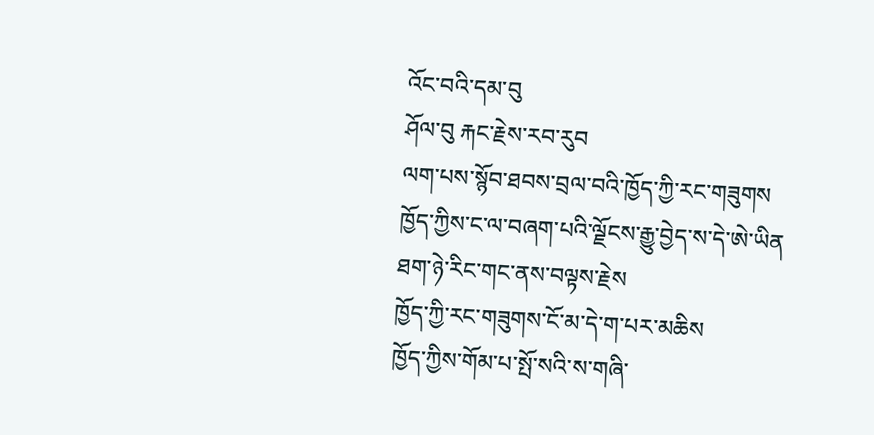འོང་བའི་དམ་བུ
ཤོལ་བུ རྐང་རྗེས་རབ་རུབ
ལག་པས་སྙོབ་ཐབས་བྲལ་བའི་ཁྱོད་ཀྱི་རང་གཟུགས
ཁྱོད་ཀྱིས་ང་ལ་བཞག་པའི་ལྗོངས་རྒྱུ་བྱེད་ས་དེ་ཨེ་ཡིན
ཐག་ཉེ་རིང་གང་ནས་བལྟས་རྗེས
ཁྱོད་ཀྱི་རང་གཟུགས་ངོ་མ་དེ་ག་པར་མཆིས
ཁྱོད་ཀྱིས་གོམ་པ་སྤོ་སའི་ས་གཞི་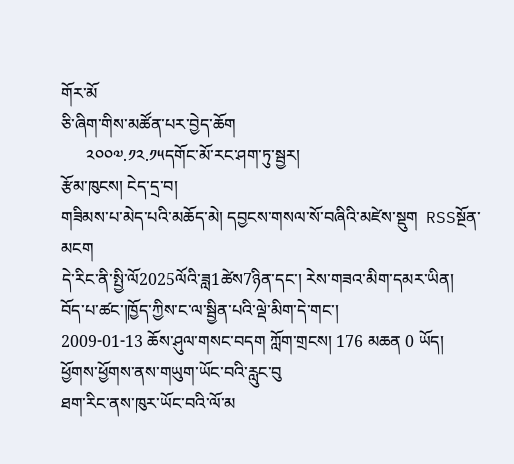གོར་མོ
ཅི་ཞིག་གིས་མཚོན་པར་བྱེད་ཆོག
      ༢༠༠༧.༡༢.༡༥དགོང་མོ་རང་ཤག་ཏུ་སྦྱར།
རྩོམ་ཁུངས། ངེད་དྲ་བ།
གཟིམས་པ་མེད་པའི་མཆོད་མེ། དབྱངས་གསལ་སོ་བཞིའི་མཛེས་སྡུག  RSSསྔོན་མངག
དེ་རིང་ནི་སྤྱི་ལོ2025ལོའི་ཟླ1ཚེས7ཉིན་དང་། རེས་གཟའ་མིག་དམར་ཡིན།
བོད་པ་ཚང་།ཁྱོད་ཀྱིས་ང་ལ་སྦྱིན་པའི་ལྡེ་མིག་དེ་གང་།
2009-01-13 ཆོས་ཤུལ་གསང་བདག ཀློག་གྲངས། 176 མཆན 0 ཡོད།
ཕྱོགས་ཕྱོགས་ནས་གཡུག་ཡོང་བའི་རླུང་བུ
ཐག་རིང་ནས་ཁུར་ཡོང་བའི་ལོ་མ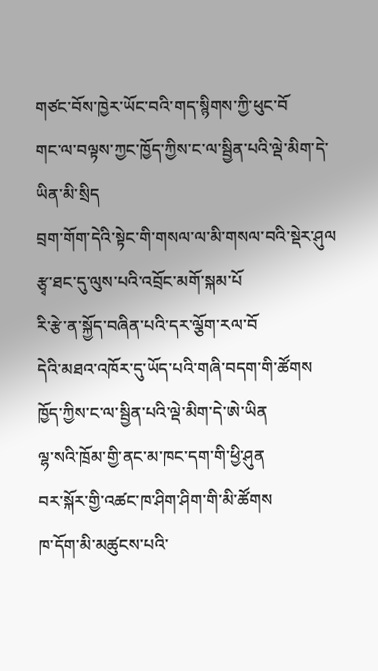གཙང་བོས་ཁྱེར་ཡོང་བའི་གད་སྙིགས་ཀྱི་ཕུང་བོ
གང་ལ་བལྟས་ཀྱང་ཁྱོད་ཀྱིས་ང་ལ་སྦྱིན་པའི་ལྡེ་མིག་དེ་ཡིན་མི་སྲིད
བྲག་གོག་དེའི་སྟེང་གི་གསལ་ལ་མི་གསལ་བའི་སྡེར་ཤུལ
རྩྭ་ཐང་དུ་ལུས་པའི་འབྲོང་མགོ་སྐམ་པོ
རི་རྩེ་ན་སྐྱོད་བཞིན་པའི་དར་ལྕོག་རལ་བོ
དེའི་མཐའ་འཁོར་དུ་ཡོད་པའི་གཞི་བདག་གི་ཚོགས
ཁྱོད་ཀྱིས་ང་ལ་སྦྱིན་པའི་ལྡེ་མིག་དེ་ཨེ་ཡིན
ལྷ་སའི་ཁྲོམ་གྱི་ནང་མ་ཁང་དག་གི་ཕྱི་ཤུན
བར་སྐོར་གྱི་འཚང་ཁ་ཤིག་ཤིག་གི་མི་ཚོགས
ཁ་དོག་མི་མཚུངས་པའི་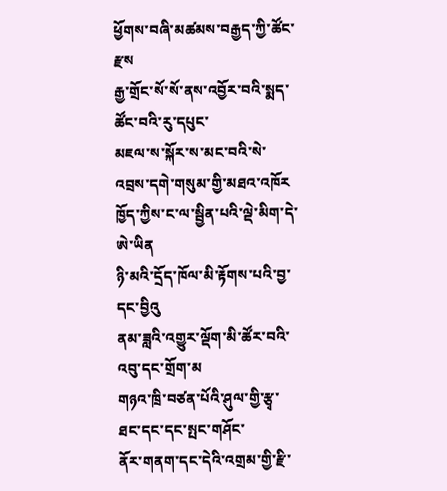ཕྱོགས་བཞི་མཚམས་བརྒྱད་ཀྱི་ཚོང་རྫས
རྒྱ་གྲོང་སོ་སོ་ནས་འབྱོར་བའི་སྨད་ཚོང་བའི་རུ་དཔུང་
མཇལ་ས་སྐོར་ས་མང་བའི་སེ་འབྲས་དགེ་གསུམ་གྱི་མཐའ་འཁོར
ཁྱོད་ཀྱིས་ང་ལ་སྦྱིན་པའི་ལྡེ་མིག་དེ་ཨེ་ཡིན
ཉི་མའི་དྲོད་ཁོལ་མི་རྟོགས་པའི་བྱ་དང་བྱིའུ
ནམ་ཟླའི་འགྱུར་ལྡོག་མི་ཚོར་བའི་འབུ་དང་གྲོག་མ
གཉའ་ཁྲི་བཙན་པོའི་ཤུལ་གྱི་རྩྭ་ཐང་དང་དང་སྤང་གཤོང་
ནོར་གནག་དང་དེའི་འགྲམ་གྱི་རྫི་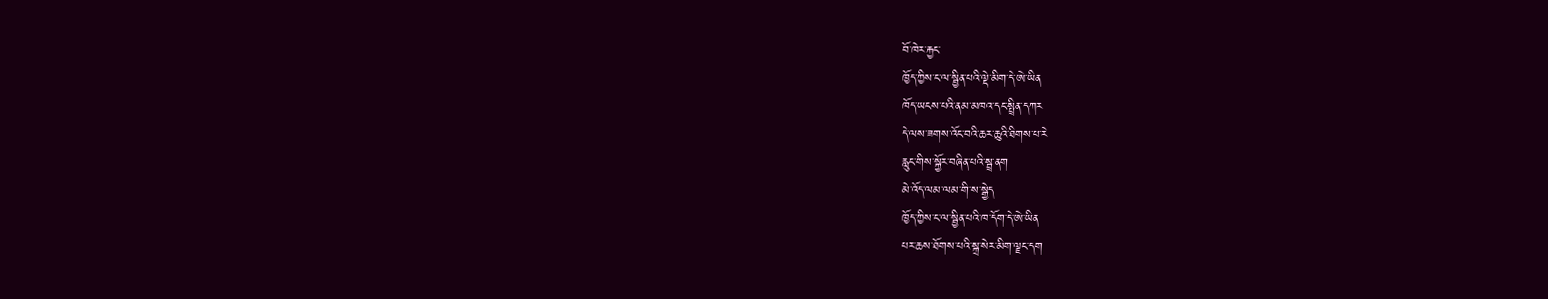བོ་ཁེར་རྐྱང་
ཁྱོད་ཀྱིས་ང་ལ་སྦྱིན་པའི་ལྡེ་མིག་དེ་ཨེ་ཡིན
ཁོད་ཡངས་པའི་ནམ་མཁའ་དང་སྤྲིན་དཀར
དེ་ལས་ཟགས་འོང་བའི་ཆར་ཆུའི་ཐིགས་པ་རེ
རླུང་གིས་སྐྱོར་བཞིན་པའི་སྦྲ་ནག
མེ་འོད་ལམ་ལམ་གི་ས་སྒྱེད
ཁྱོད་ཀྱིས་ང་ལ་སྦྱིན་པའི་ཁ་དོག་དེ་ཨེ་ཡིན
པར་ཆས་ཐོགས་པའི་སྐྲ་སེར་མིག་ལྗང་དག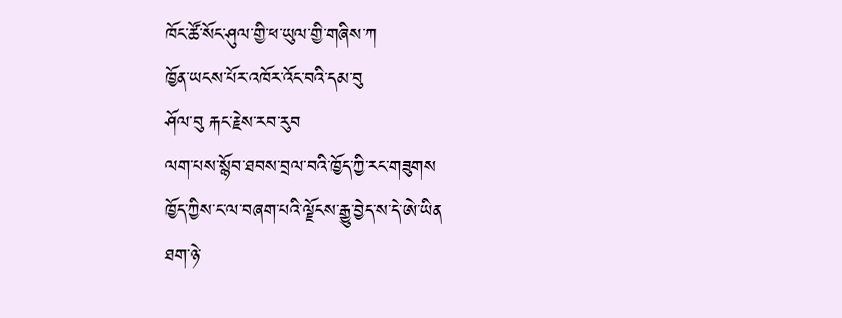ཁོང་ཚོ་སོང་ཤུལ་གྱི་ཕ་ཡུལ་གྱི་གཞིས་ཀ
ཁྱོན་ཡངས་པོར་འཁོར་འོང་བའི་དམ་བུ
ཤོལ་བུ རྐང་རྗེས་རབ་རུབ
ལག་པས་སྙོབ་ཐབས་བྲལ་བའི་ཁྱོད་ཀྱི་རང་གཟུགས
ཁྱོད་ཀྱིས་ང་ལ་བཞག་པའི་ལྗོངས་རྒྱུ་བྱེད་ས་དེ་ཨེ་ཡིན
ཐག་ཉེ་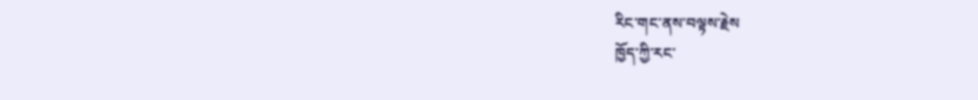རིང་གང་ནས་བལྟས་རྗེས
ཁྱོད་ཀྱི་རང་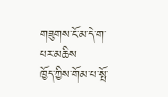གཟུགས་ངོ་མ་དེ་ག་པར་མཆིས
ཁྱོད་ཀྱིས་གོམ་པ་སྤོ་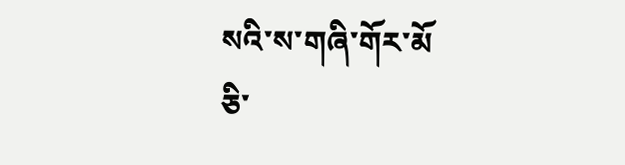སའི་ས་གཞི་གོར་མོ
ཅི་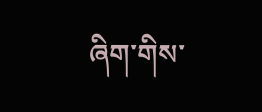ཞིག་གིས་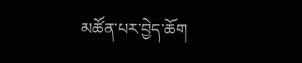མཚོན་པར་བྱེད་ཆོག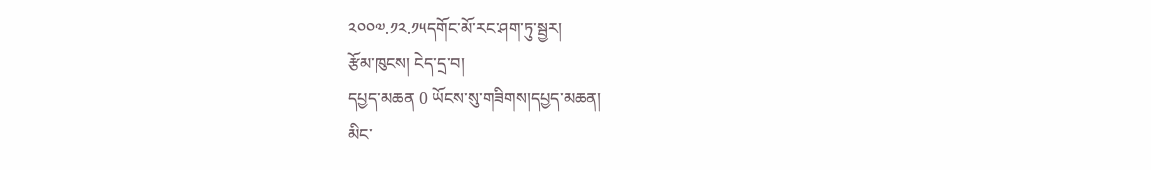༢༠༠༧.༡༢.༡༥དགོང་མོ་རང་ཤག་ཏུ་སྦྱར།
རྩོམ་ཁུངས། ངེད་དྲ་བ།
དཔྱད་མཆན 0 ཡོངས་སུ་གཟིགས།དཔྱད་མཆན།
མིང་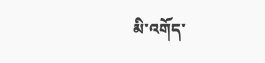མི་འགོད་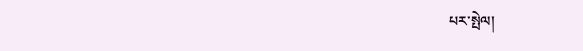པར་སྤེལ།